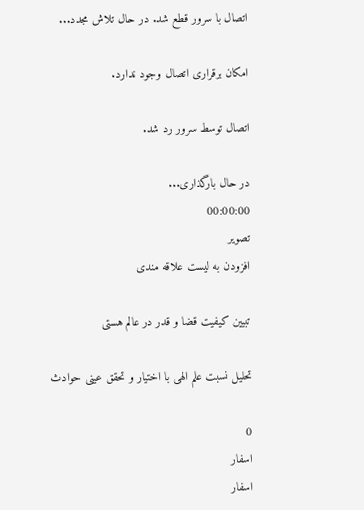اتصال با سرور قطع شد. در حال تلاش مجدد...

امکان برقراری اتصال وجود ندارد.

اتصال توسط سرور رد شد.

در حال بارگذاری...
00:00:00
تصویر
افزودن به لیست علاقه مندی

تبیین کیفیت قضا و قدر در عالم هستی

تحلیل نسبت علم الهی با اختیار و تحقق عینی حوادث

0
اسفار
اسفار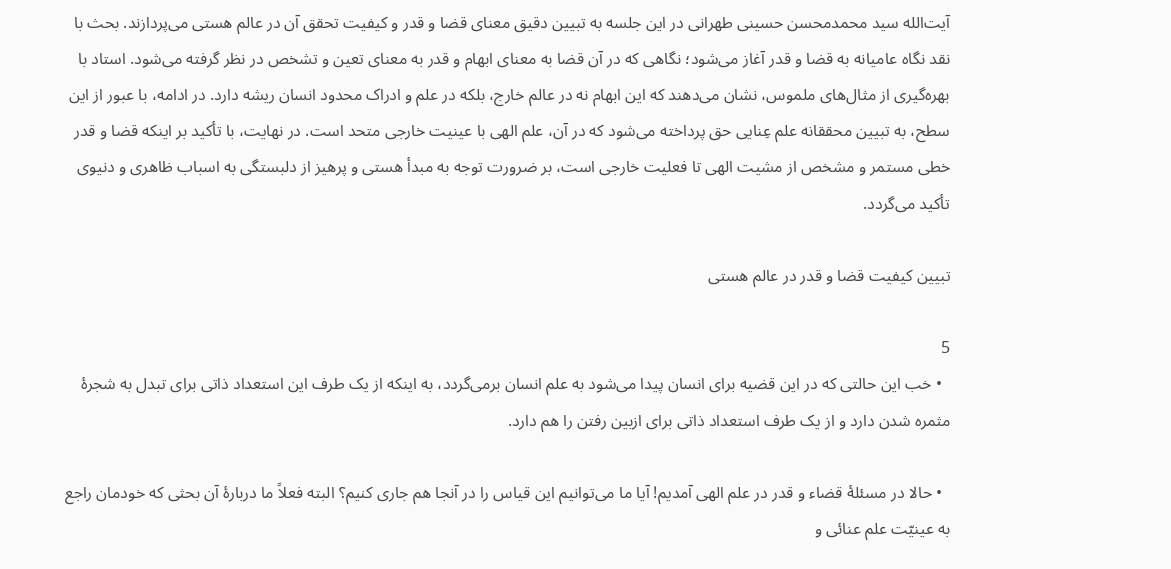آیت‌الله سید محمدمحسن حسینی طهرانی در این جلسه به تبیین دقیق معنای قضا و قدر و کیفیت تحقق آن در عالم هستی می‌پردازند. بحث با نقد نگاه عامیانه به قضا و قدر آغاز می‌شود؛ نگاهی که در آن قضا به معنای ابهام و قدر به معنای تعین و تشخص در نظر گرفته می‌شود. استاد با بهره‌گیری از مثال‌های ملموس، نشان می‌دهند که این ابهام نه در عالم خارج، بلکه در علم و ادراک محدود انسان ریشه دارد. در ادامه، با عبور از این سطح، به تبیین محققانه علم عِنایی حق پرداخته می‌شود که در آن، علم الهی با عینیت خارجی متحد است. در نهایت، با تأکید بر اینکه قضا و قدر خطی مستمر و مشخص از مشیت الهی تا فعلیت خارجی است، بر ضرورت توجه به مبدأ هستی و پرهیز از دلبستگی به اسباب ظاهری و دنیوی تأکید می‌گردد.

تبیین کیفیت قضا و قدر در عالم هستی

5
  • خب این حالتى که در این قضیه براى انسان پیدا مى‌شود به علم انسان برمى‌گردد، به اینکه از یک طرف این استعداد ذاتى براى تبدل به شجرۀ مثمره شدن دارد و از یک طرف استعداد ذاتى براى ازبین رفتن را هم دارد.

  • حالا در مسئلۀ قضاء و قدر در علم الهى آمدیم! آیا ما مى‌توانیم این قیاس را در آنجا هم جارى کنیم؟ البته فعلاً ما دربارۀ آن بحثى که خودمان راجع به عینیّت علم عنائى و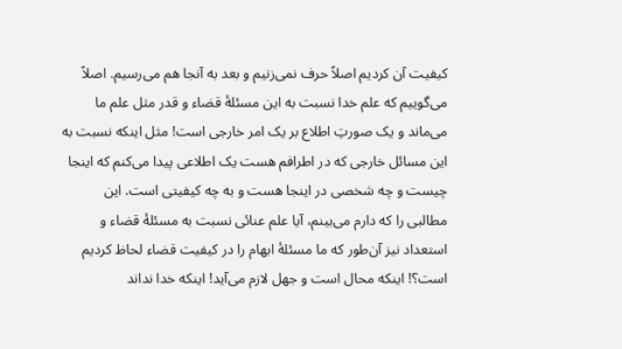کیفیت آن کردیم اصلاً حرف نمى‌زنیم و بعد به آنجا هم مى‌رسیم. اصلاً مى‌گوییم که علم خدا نسبت به این مسئلۀ قضاء و قدر مثل علم ما مى‌ماند و یک صورتِ اطلاع بر یک امر خارجى است! مثل اینکه نسبت به این مسائل خارجى که در اطرافم هست یک اطلاعى پیدا مى‌کنم که اینجا چیست و چه شخصى در اینجا هست و به چه کیفیتى است. این مطالبى را که دارم مى‌بینم، آیا علم عنائى نسبت به مسئلۀ قضاء و استعداد نیز آن‌طور‌ که ما مسئلۀ ابهام را در کیفیت قضاء لحاظ کردیم است؟! اینکه محال است و جهل لازم مى‌آید! اینکه خدا نداند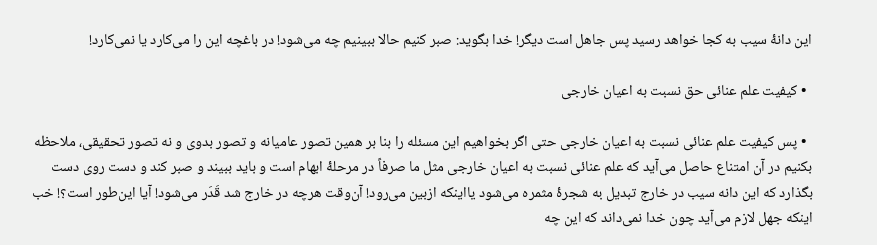این دانۀ سیب به کجا خواهد رسید پس جاهل است دیگر! خدا بگوید: صبر کنیم حالا ببینیم چه مى‌شود! در باغچه این را مى‌کارد یا نمى‌کارد!

  • کیفیت علم عنائى حق نسبت به اعیان خارجى

  • پس کیفیت علم عنائى نسبت به اعیان خارجى حتى اگر بخواهیم این مسئله را بنا بر همین تصور عامیانه و تصور بدوى و نه تصور تحقیقى، ملاحظه بکنیم در آن امتناع حاصل مى‌آید که علم عنائى نسبت به اعیان خارجى مثل ما صرفاً در مرحلۀ ابهام است و باید ببیند و صبر کند و دست روى دست بگذارد که این دانه سیب در خارج تبدیل به شجرۀ مثمره مى‌شود یااینکه ازبین مى‌رود! آن‌وقت هرچه در خارج شد قَدَر مى‌شود! آیا این‌طور است؟! خب اینکه جهل لازم مى‌آید چون خدا نمى‌داند که این چه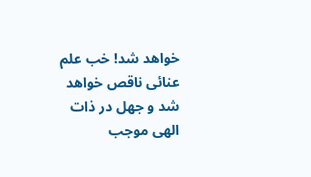خواهد شد! خب علم عنائى ناقص خواهد شد و جهل در ذات الهى موجب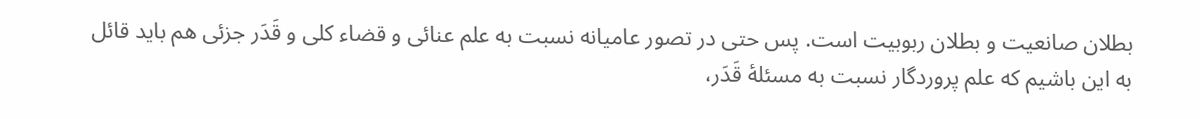بطلان صانعیت و بطلان ربوبیت است. پس حتى در تصور عامیانه نسبت به علم عنائى و قضاء کلى و قَدَر جزئى هم باید قائل به این باشیم که علم پروردگار نسبت به مسئلۀ قَدَر،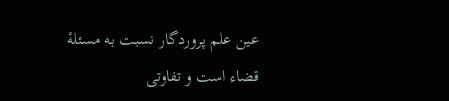عین علم پروردگار نسبت به مسئلۀ قضاء است و تفاوتى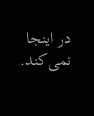در اینجا نمى‌کند.